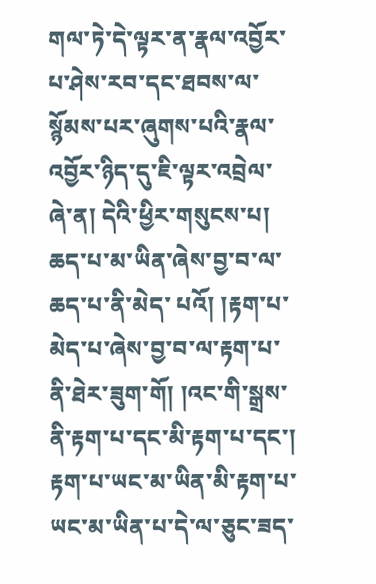གལ་ཏེ་དེ་ལྟར་ན་རྣལ་འབྱོར་པ་ཤེས་རབ་དང་ཐབས་ལ་སྙོམས་པར་ཞུགས་པའི་རྣལ་འབྱོར་ཉིད་དུ་ཇི་ལྟར་འབྲེལ་ཞེ་ན། དེའི་ཕྱིར་གསུངས་པ། ཆད་པ་མ་ཡིན་ཞེས་བྱ་བ་ལ་ཆད་པ་ནི་མེད་ པའོ། །རྟག་པ་མེད་པ་ཞེས་བྱ་བ་ལ་རྟག་པ་ནི་ཐེར་ཟུག་གོ། །འང་གི་སྒྲས་ནི་རྟག་པ་དང་མི་རྟག་པ་དང་། རྟག་པ་ཡང་མ་ཡིན་མི་རྟག་པ་ཡང་མ་ཡིན་པ་དེ་ལ་ཅུང་ཟད་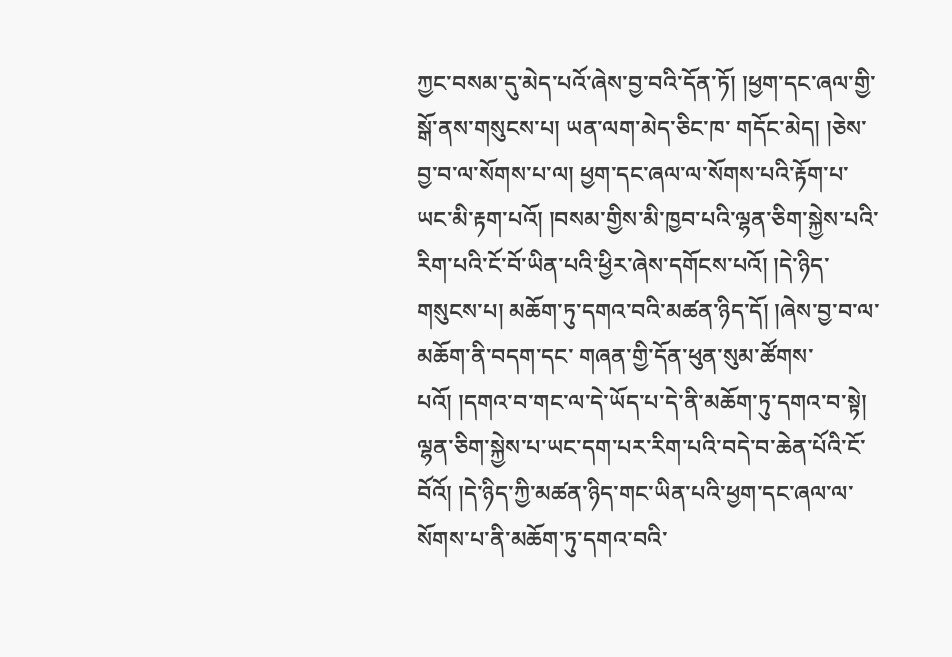ཀྱང་བསམ་དུ་མེད་པའོ་ཞེས་བྱ་བའི་དོན་ཏོ། །ཕྱག་དང་ཞལ་གྱི་སྒོ་ནས་གསུངས་པ། ཡན་ལག་མེད་ཅིང་ཁ་ གདོང་མེད། །ཅེས་བྱ་བ་ལ་སོགས་པ་ལ། ཕྱག་དང་ཞལ་ལ་སོགས་པའི་རྟོག་པ་ཡང་མི་རྟག་པའོ། །བསམ་གྱིས་མི་ཁྱབ་པའི་ལྷན་ཅིག་སྐྱེས་པའི་རིག་པའི་ངོ་བོ་ཡིན་པའི་ཕྱིར་ཞེས་དགོངས་པའོ། །དེ་ཉིད་གསུངས་པ། མཆོག་ཏུ་དགའ་བའི་མཚན་ཉིད་དོ། །ཞེས་བྱ་བ་ལ་མཆོག་ནི་བདག་དང་ གཞན་གྱི་དོན་ཕུན་སུམ་ཚོགས་པའོ། །དགའ་བ་གང་ལ་དེ་ཡོད་པ་དེ་ནི་མཆོག་ཏུ་དགའ་བ་སྟེ། ལྷན་ཅིག་སྐྱེས་པ་ཡང་དག་པར་རིག་པའི་བདེ་བ་ཆེན་པོའི་ངོ་བོའོ། །དེ་ཉིད་ཀྱི་མཚན་ཉིད་གང་ཡིན་པའི་ཕྱག་དང་ཞལ་ལ་སོགས་པ་ནི་མཆོག་ཏུ་དགའ་བའི་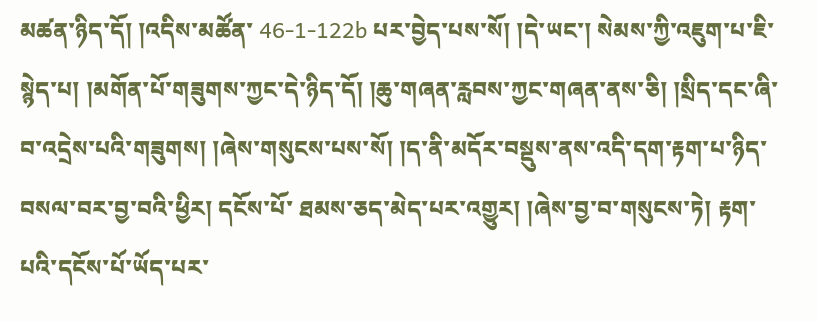མཚན་ཉིད་དོ། །འདིས་མཚོན་ 46-1-122b པར་བྱེད་པས་སོ། །དེ་ཡང་། སེམས་ཀྱི་འཇུག་པ་ཇི་སྙེད་པ། །མགོན་པོ་གཟུགས་ཀྱང་དེ་ཉིད་དོ། །ཆུ་གཞན་རླབས་ཀྱང་གཞན་ནས་ཅི། །སྲིད་དང་ཞི་བ་འདྲེས་པའི་གཟུགས། །ཞེས་གསུངས་པས་སོ། །ད་ནི་མདོར་བསྡུས་ནས་འདི་དག་རྟག་པ་ཉིད་བསལ་བར་བྱ་བའི་ཕྱིར། དངོས་པོ་ ཐམས་ཅད་མེད་པར་འགྱུར། །ཞེས་བྱ་བ་གསུངས་ཏེ། རྟག་པའི་དངོས་པོ་ཡོད་པར་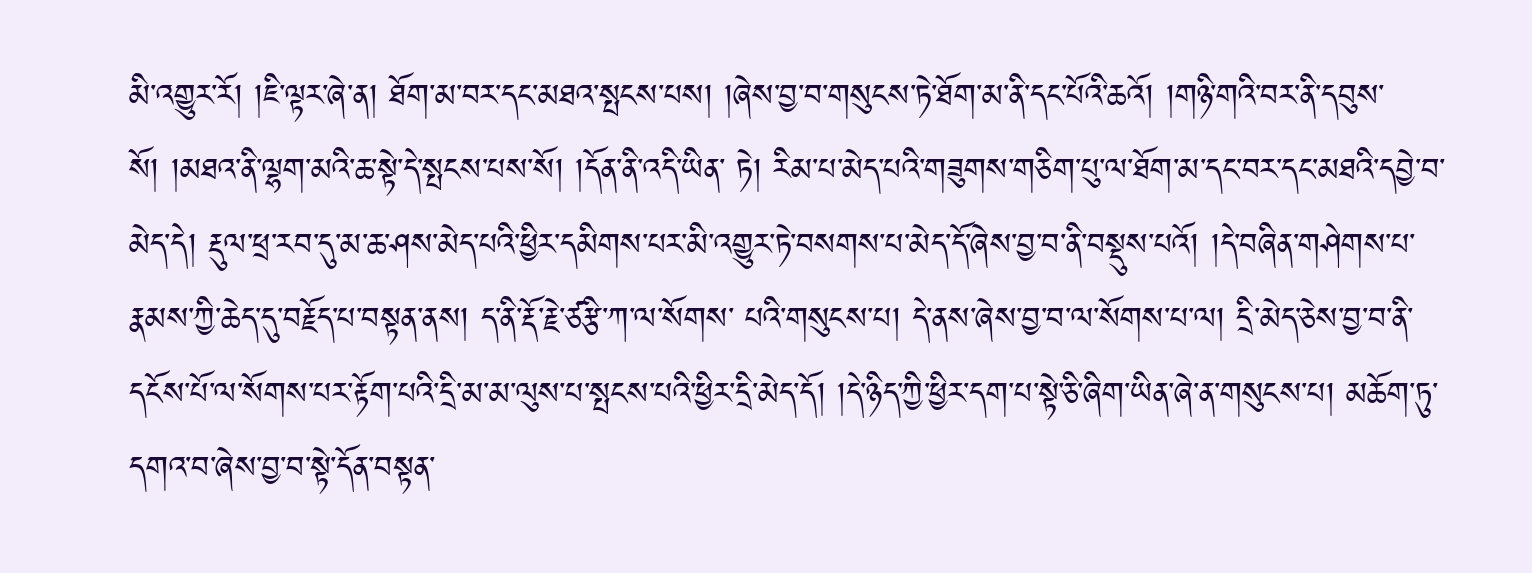མི་འགྱུར་རོ། །ཇི་ལྟར་ཞེ་ན། ཐོག་མ་བར་དང་མཐའ་སྤངས་པས། །ཞེས་བྱ་བ་གསུངས་ཏེ་ཐོག་མ་ནི་དང་པོའི་ཆའོ། །གཉི་གའི་བར་ནི་དབུས་སོ། །མཐའ་ནི་ལྷག་མའི་ཆ་སྟེ་དེ་སྤངས་པས་སོ། །དོན་ནི་འདི་ཡིན་ ཏེ། རིམ་པ་མེད་པའི་གཟུགས་གཅིག་པུ་ལ་ཐོག་མ་དང་བར་དང་མཐའི་དབྱེ་བ་མེད་དེ། རྡུལ་ཕྲ་རབ་དུ་མ་ཆ་ཤས་མེད་པའི་ཕྱིར་དམིགས་པར་མི་འགྱུར་ཏེ་བསགས་པ་མེད་དོ་ཞེས་བྱ་བ་ནི་བསྡུས་པའོ། །དེ་བཞིན་གཤེགས་པ་རྣམས་ཀྱི་ཆེད་དུ་བརྗོད་པ་བསྟན་ནས། ད་ནི་རྡོ་རྗེ་ཙརྩི་ཀ་ལ་སོགས་ པའི་གསུངས་པ། དེ་ནས་ཞེས་བྱ་བ་ལ་སོགས་པ་ལ། དྲི་མེད་ཅེས་བྱ་བ་ནི་དངོས་པོ་ལ་སོགས་པར་རྟོག་པའི་དྲི་མ་མ་ལུས་པ་སྤངས་པའི་ཕྱིར་དྲི་མེད་དོ། །དེ་ཉིད་ཀྱི་ཕྱིར་དག་པ་སྟེ་ཅི་ཞིག་ཡིན་ཞེ་ན་གསུངས་པ། མཆོག་ཏུ་དགའ་བ་ཞེས་བྱ་བ་སྟེ་དོན་བསྟན་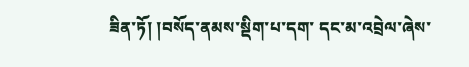ཟིན་ཏོ། །བསོད་ནམས་སྡིག་པ་དག་ དང་མ་འབྲེལ་ཞེས་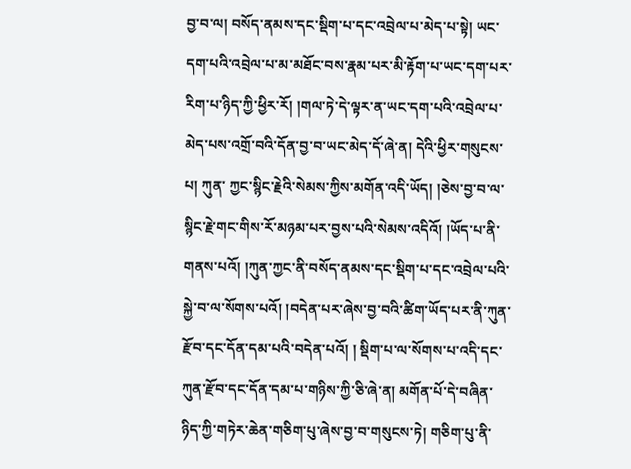བྱ་བ་ལ། བསོད་ནམས་དང་སྡིག་པ་དང་འབྲེལ་པ་མེད་པ་སྟེ། ཡང་དག་པའི་འབྲེལ་པ་མ་མཐོང་བས་རྣམ་པར་མི་རྟོག་པ་ཡང་དག་པར་རིག་པ་ཉིད་ཀྱི་ཕྱིར་རོ། །གལ་ཏེ་དེ་ལྟར་ན་ཡང་དག་པའི་འབྲེལ་པ་མེད་པས་འགྲོ་བའི་དོན་བྱ་བ་ཡང་མེད་དོ་ཞེ་ན། དེའི་ཕྱིར་གསུངས་པ། ཀུན་ ཀྱང་སྙིང་རྗེའི་སེམས་ཀྱིས་མགོན་འདི་ཡོད། །ཅེས་བྱ་བ་ལ་སྙིང་རྗེ་གང་གིས་རོ་མཉམ་པར་བྱས་པའི་སེམས་འདིའོ། །ཡོད་པ་ནི་གནས་པའོ། །ཀུན་ཀྱང་ནི་བསོད་ནམས་དང་སྡིག་པ་དང་འབྲེལ་པའི་སྐྱེ་བ་ལ་སོགས་པའོ། །བདེན་པར་ཞེས་བྱ་བའི་ཚིག་ཡོད་པར་ནི་ཀུན་རྫོབ་དང་དོན་དམ་པའི་བདེན་པའོ། ། སྡིག་པ་ལ་སོགས་པ་འདི་དང་ཀུན་རྫོབ་དང་དོན་དམ་པ་གཉིས་ཀྱི་ཅི་ཞེ་ན། མགོན་པོ་དེ་བཞིན་ཉིད་ཀྱི་གཏེར་ཆེན་གཅིག་པུ་ཞེས་བྱ་བ་གསུངས་ཏེ། གཅིག་པུ་ནི་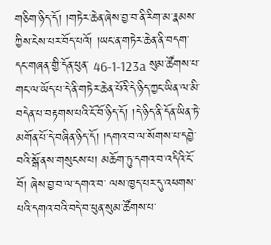གཅིག་ཉིད་དོ། །གཏེར་ཆེན་ཞེས་བྱ་བ་ནི་རིག་མ་རྣམས་ཀྱིས་ངེས་པར་བོད་པའོ། །ཡང་ན་གཏེར་ཆེན་ནི་བདག་དང་གཞན་གྱི་དོན་ཕུན་ 46-1-123a སུམ་ཚོགས་པ་གང་ལ་ཡོད་པ་དེ་ནི་གཏེར་ཆེན་པོའི་དེ་ཉིད་ཀྱང་ཡིན་ལ་མི་བདེན་པ་བརྟགས་པའི་ངོ་བོ་ཉིད་དོ། །དེ་ཉིད་ནི་དོན་ཡིན་ཏེ་མགོན་པོ་དེ་བཞིན་ཉིད་དོ། །དགའ་བ་ལ་སོགས་པ་དབྱེ་བའི་སྒོ་ནས་གསུངས་པ། མཆོག་ཏུ་དགའ་བ་འདིའི་ངོ་བོ། ཞེས་བྱ་བ་ལ་དགའ་བ་ ལས་ཁྱད་པར་དུ་འཕགས་པའི་དགའ་བའི་བདེ་བ་ཕུན་སུམ་ཚོགས་པ་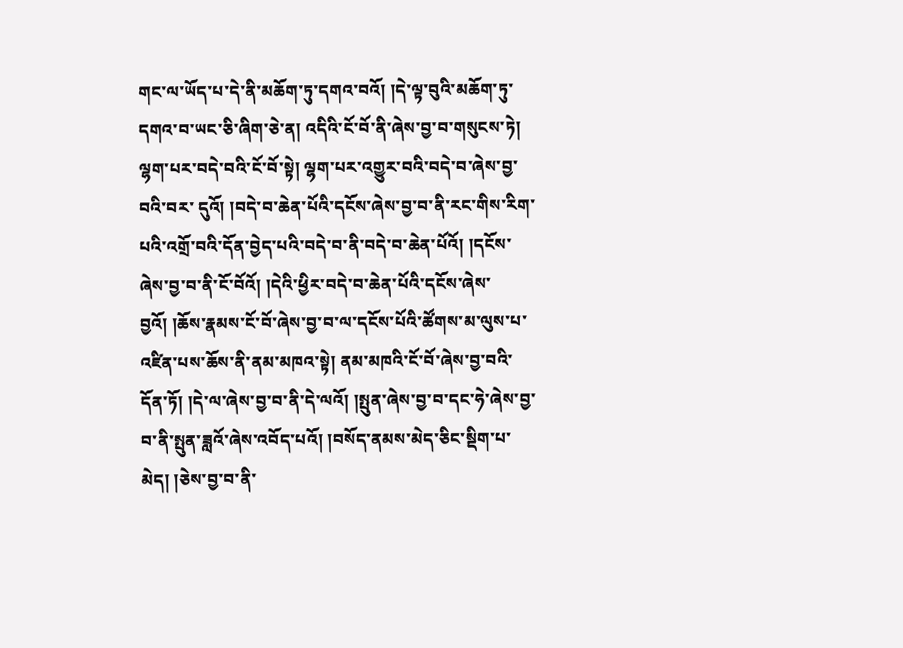གང་ལ་ཡོད་པ་དེ་ནི་མཆོག་ཏུ་དགའ་བའོ། །དེ་ལྟ་བུའི་མཆོག་ཏུ་དགའ་བ་ཡང་ཅི་ཞིག་ཅེ་ན། འདིའི་ངོ་བོ་ནི་ཞེས་བྱ་བ་གསུངས་ཏེ། ལྷག་པར་བདེ་བའི་ངོ་བོ་སྟེ། ལྷག་པར་འགྱུར་བའི་བདེ་བ་ཞེས་བྱ་བའི་བར་ དུའོ། །བདེ་བ་ཆེན་པོའི་དངོས་ཞེས་བྱ་བ་ནི་རང་གིས་རིག་པའི་འགྲོ་བའི་དོན་བྱེད་པའི་བདེ་བ་ནི་བདེ་བ་ཆེན་པོའོ། །དངོས་ཞེས་བྱ་བ་ནི་ངོ་བོའོ། །དེའི་ཕྱིར་བདེ་བ་ཆེན་པོའི་དངོས་ཞེས་བྱའོ། །ཆོས་རྣམས་ངོ་བོ་ཞེས་བྱ་བ་ལ་དངོས་པོའི་ཚོགས་མ་ལུས་པ་འཛིན་པས་ཆོས་ནི་ནམ་མཁའ་སྟེ། ནམ་མཁའི་ངོ་བོ་ཞེས་བྱ་བའི་དོན་ཏོ། །དེ་ལ་ཞེས་བྱ་བ་ནི་དེ་ལའོ། །སྤུན་ཞེས་བྱ་བ་དང་ཧེ་ཞེས་བྱ་བ་ནི་སྤུན་ཟླའོ་ཞེས་འབོད་པའོ། །བསོད་ནམས་མེད་ཅིང་སྡིག་པ་མེད། །ཅེས་བྱ་བ་ནི་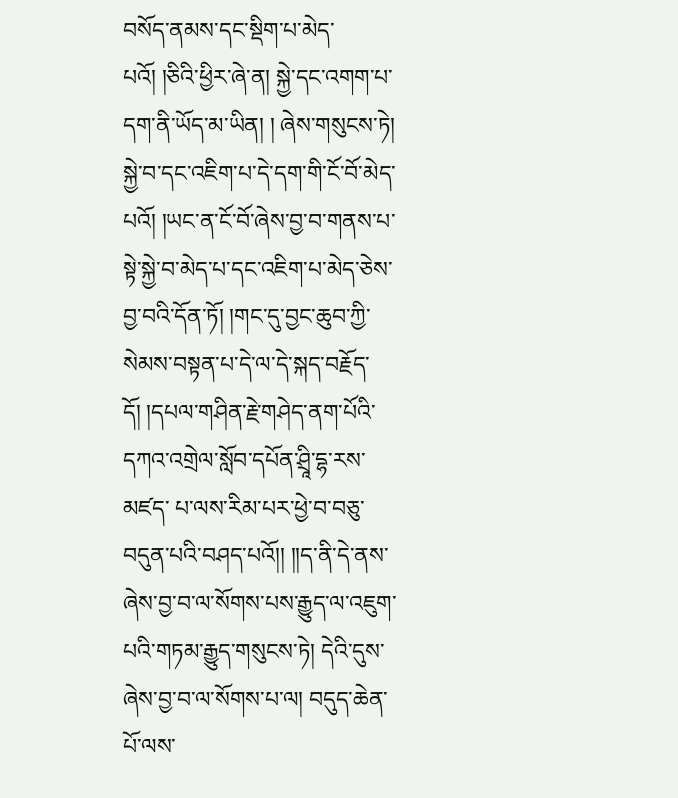བསོད་ནམས་དང་སྡིག་པ་མེད་པའོ། །ཅིའི་ཕྱིར་ཞེ་ན། སྐྱེ་དང་འགག་པ་དག་ནི་ཡོད་མ་ཡིན། ། ཞེས་གསུངས་ཏེ། སྐྱེ་བ་དང་འཇིག་པ་དེ་དག་གི་ངོ་བོ་མེད་པའོ། །ཡང་ན་ངོ་བོ་ཞེས་བྱ་བ་གནས་པ་སྟེ་སྐྱེ་བ་མེད་པ་དང་འཇིག་པ་མེད་ཅེས་བྱ་བའི་དོན་ཏོ། །གང་དུ་བྱང་ཆུབ་ཀྱི་སེམས་བསྟན་པ་དེ་ལ་དེ་སྐད་བརྗོད་དོ། །དཔལ་གཤིན་རྗེ་གཤེད་ནག་པོའི་དཀའ་འགྲེལ་སློབ་དཔོན་ཤྲཱི་དྷ་རས་མཛད་ པ་ལས་རིམ་པར་ཕྱེ་བ་བཅུ་བདུན་པའི་བཤད་པའོ།། །།ད་ནི་དེ་ནས་ཞེས་བྱ་བ་ལ་སོགས་པས་རྒྱུད་ལ་འཇུག་པའི་གཏམ་རྒྱུད་གསུངས་ཏེ། དེའི་དུས་ཞེས་བྱ་བ་ལ་སོགས་པ་ལ། བདུད་ཆེན་པོ་ལས་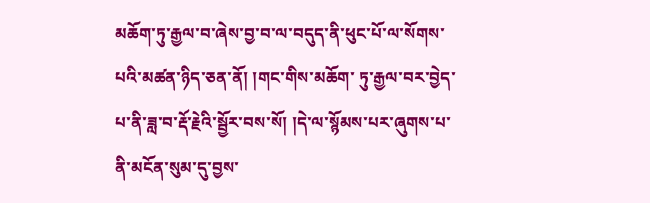མཆོག་ཏུ་རྒྱལ་བ་ཞེས་བྱ་བ་ལ་བདུད་ནི་ཕུང་པོ་ལ་སོགས་པའི་མཚན་ཉིད་ཅན་ནོ། །གང་གིས་མཆོག་ ཏུ་རྒྱལ་བར་བྱེད་པ་ནི་ཟླ་བ་རྡོ་རྗེའི་སྦྱོར་བས་སོ། །དེ་ལ་སྙོམས་པར་ཞུགས་པ་ནི་མངོན་སུམ་དུ་བྱས་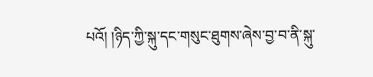པའོ། །ཉིད་ཀྱི་སྐུ་དང་གསུང་ཐུགས་ཞེས་བྱ་བ་ནི་སྐུ་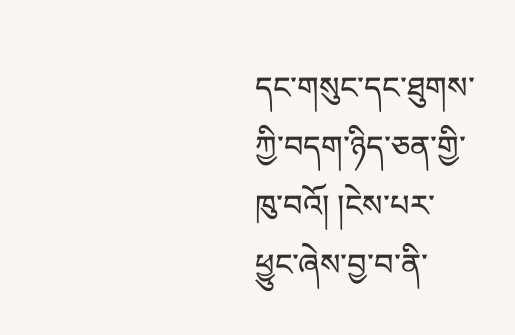དང་གསུང་དང་ཐུགས་ཀྱི་བདག་ཉིད་ཅན་གྱི་ཁུ་བའོ། །ངེས་པར་ཕྱུང་ཞེས་བྱ་བ་ནི་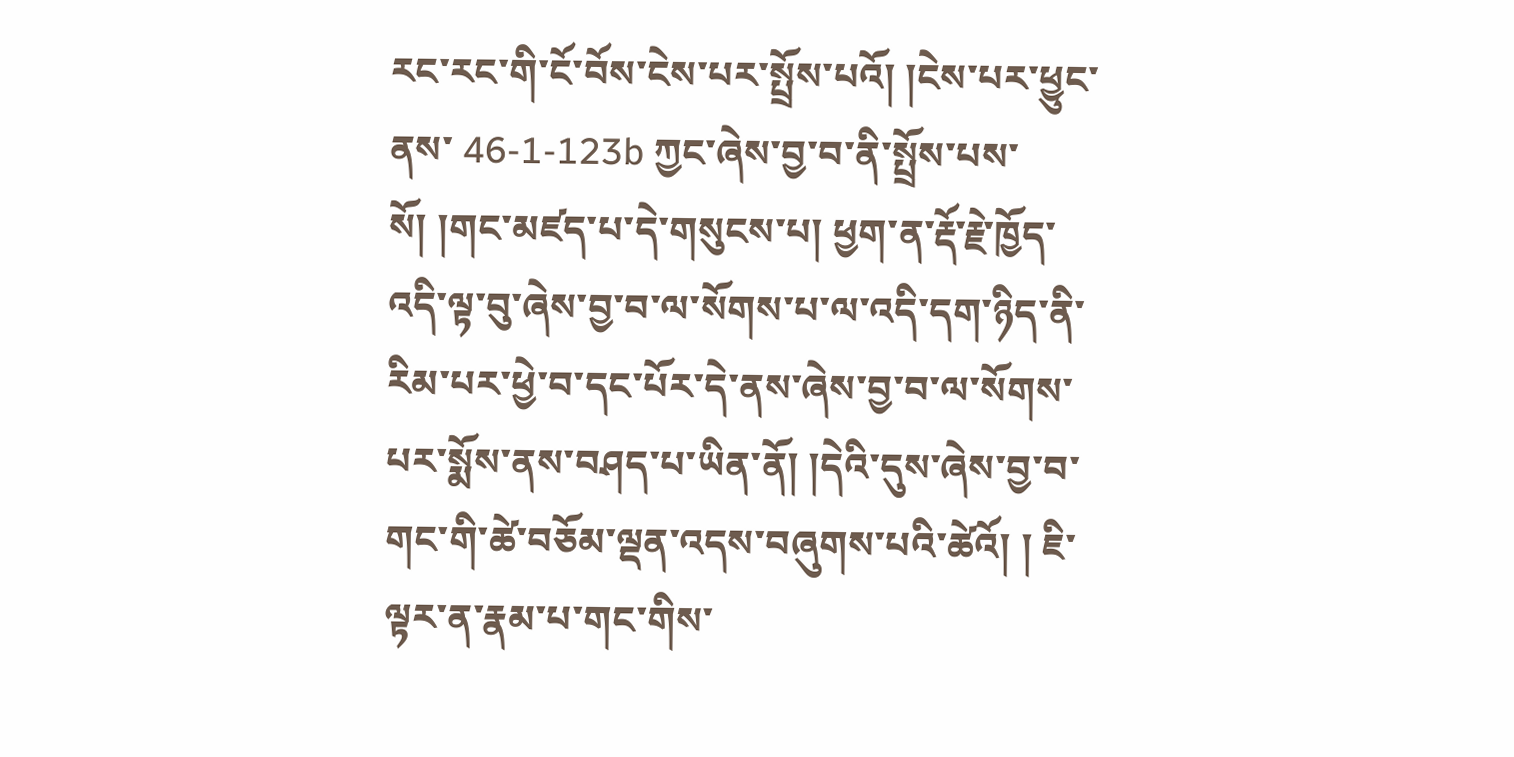རང་རང་གི་ངོ་བོས་ངེས་པར་སྤྲོས་པའོ། །ངེས་པར་ཕྱུང་ནས་ 46-1-123b ཀྱང་ཞེས་བྱ་བ་ནི་སྤྲོས་པས་སོ། །གང་མཛད་པ་དེ་གསུངས་པ། ཕྱག་ན་རྡོ་རྗེ་ཁྱོད་འདི་ལྟ་བུ་ཞེས་བྱ་བ་ལ་སོགས་པ་ལ་འདི་དག་ཉིད་ནི་རིམ་པར་ཕྱེ་བ་དང་པོར་དེ་ནས་ཞེས་བྱ་བ་ལ་སོགས་པར་སྨོས་ནས་བཤད་པ་ཡིན་ནོ། །དེའི་དུས་ཞེས་བྱ་བ་གང་གི་ཚེ་བཅོམ་ལྡན་འདས་བཞུགས་པའི་ཚེའོ། ། ཇི་ལྟར་ན་རྣམ་པ་གང་གིས་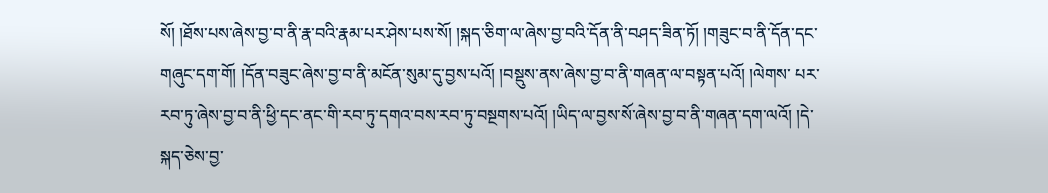སོ། །ཐོས་པས་ཞེས་བྱ་བ་ནི་རྣ་བའི་རྣམ་པར་ཤེས་པས་སོ། །སྐད་ཅིག་ལ་ཞེས་བྱ་བའི་དོན་ནི་བཤད་ཟིན་ཏོ། །གཟུང་བ་ནི་དོན་དང་གཞུང་དག་གོ། །དོན་བཟུང་ཞེས་བྱ་བ་ནི་མངོན་སུམ་དུ་བྱས་པའོ། །བསྡུས་ནས་ཞེས་བྱ་བ་ནི་གཞན་ལ་བསྟན་པའོ། །ལེགས་ པར་རབ་ཏུ་ཞེས་བྱ་བ་ནི་ཕྱི་དང་ནང་གི་རབ་ཏུ་དགའ་བས་རབ་ཏུ་བསྔགས་པའོ། །ཡིད་ལ་བྱས་སོ་ཞེས་བྱ་བ་ནི་གཞན་དག་ལའོ། །དེ་སྐད་ཅེས་བྱ་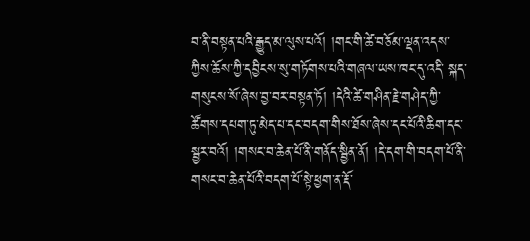བ་ནི་བསྟན་པའི་རྒྱུད་མ་ལུས་པའོ། །གང་གི་ཚེ་བཅོམ་ལྡན་འདས་ཀྱིས་ཆོས་ཀྱི་དབྱིངས་སུ་གཏོགས་པའི་གཞལ་ཡས་ཁང་དུ་འདི་ སྐད་གསུངས་སོ་ཞེས་བྱ་བར་བསྟན་ཏོ། །དེའི་ཚེ་གཤིན་རྗེ་གཤེད་ཀྱི་ཚོགས་དཔག་ཏུ་མེད་པ་དང་བདག་གིས་ཐོས་ཞེས་དང་པོའི་ཆིག་དང་སྦྱར་བའོ། །གསང་བ་ཆེན་པོ་ནི་གནོད་སྦྱིན་ནོ། །དེ་དག་གི་བདག་པོ་ནི་གསང་བ་ཆེན་པོའི་བདག་པོ་སྟེ་ཕྱག་ན་རྡོ་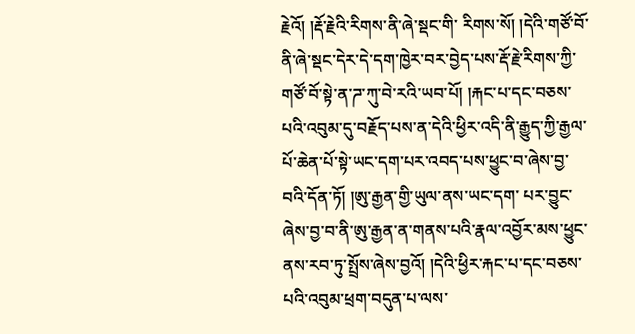རྗེའོ། །རྡོ་རྗེའི་རིགས་ནི་ཞེ་སྡང་གི་ རིགས་སོ། །དེའི་གཙོ་བོ་ནི་ཞེ་སྡང་དེར་དེ་དག་ཁྱེར་བར་བྱེད་པས་རྡོ་རྗེ་རིགས་ཀྱི་གཙོ་བོ་སྟེ་ན་ཌ་ཀུ་བེ་རའི་ཡབ་པོ། །རྐང་པ་དང་བཅས་པའི་འབུམ་དུ་བརྗོད་པས་ན་དེའི་ཕྱིར་འདི་ནི་རྒྱུད་ཀྱི་རྒྱལ་པོ་ཆེན་པོ་སྟེ་ཡང་དག་པར་འབད་པས་ཕྱུང་བ་ཞེས་བྱ་བའི་དོན་ཏོ། །ཨུ་རྒྱན་གྱི་ཡུལ་ནས་ཡང་དག་ པར་བྱུང་ཞེས་བྱ་བ་ནི་ཨུ་རྒྱན་ན་གནས་པའི་རྣལ་འབྱོར་མས་ཕྱུང་ནས་རབ་ཏུ་སྤྲོས་ཞེས་བྱའོ། །དེའི་ཕྱིར་རྐང་པ་དང་བཅས་པའི་འབུམ་ཕྲག་བདུན་པ་ལས་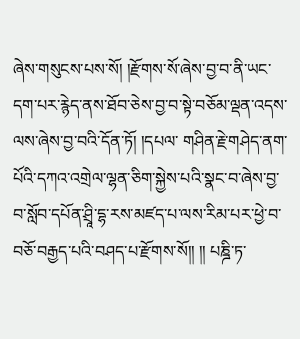ཞེས་གསུངས་པས་སོ། །རྫོགས་སོ་ཞེས་བྱ་བ་ནི་ཡང་དག་པར་རྙེད་ནས་ཐོབ་ཅེས་བྱ་བ་སྟེ་བཅོམ་ལྡན་འདས་ལས་ཞེས་བྱ་བའི་དོན་ཏོ། །དཔལ་ གཤིན་རྗེ་གཤེད་ནག་པོའི་དཀའ་འགྲེལ་ལྷན་ཅིག་སྐྱེས་པའི་སྣང་བ་ཞེས་བྱ་བ་སློབ་དཔོན་ཤྲཱི་དྷ་རས་མཛད་པ་ལས་རིམ་པར་ཕྱེ་བ་བཅོ་བརྒྱད་པའི་བཤད་པ་རྫོགས་སོ།། །། པཎྜི་ཏ་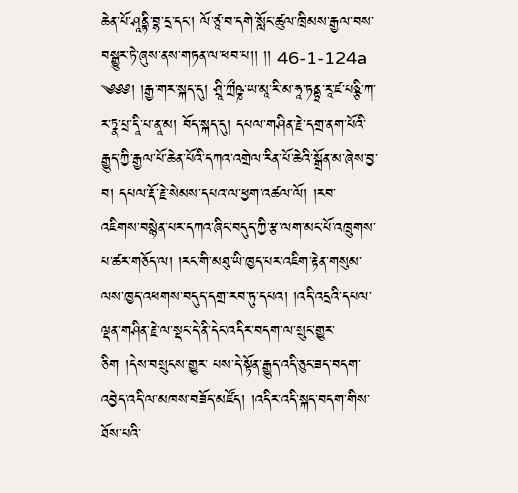ཆེན་པོ་ཤཱནྟི་བྷ་དྲ་དང་། ལོ་ཙཱ་བ་དགེ་སློང་ཚུལ་ཁྲིམས་རྒྱལ་བས་བསྒྱུར་ཏེ་ཞུས་ནས་གཏན་ལ་ཕབ་པ།། །། 46-1-124a ༄༅༅། །རྒྱ་གར་སྐད་དུ། ཤྲཱི་ཀྲྀཥྞ་ཡ་མཱ་རི་མ་ཧཱ་ཏནྟྲ་རཱ་ཛ་པཉྩི་ཀ་ར་ཏྣ་པྲ་དཱི་པ་ནཱ་མ། བོད་སྐད་དུ། དཔལ་གཤིན་རྗེ་དགྲ་ནག་པོའི་རྒྱུད་ཀྱི་རྒྱལ་པོ་ཆེན་པོའི་དཀའ་འགྲེལ་རིན་པོ་ཆེའི་སྒྲོན་མ་ཞེས་བྱ་བ། དཔལ་རྡོ་རྗེ་སེམས་དཔའ་ལ་ཕྱག་འཚལ་ལོ། །རབ་ འཇིགས་བསྙེན་པར་དཀའ་ཞིང་བདུད་ཀྱི་རྩ་ལག་མང་པོ་འཁྲུགས་པ་ཚར་གཅོད་ལ། །རང་གི་མཐུ་ཡི་ཁྱད་པར་འཇིག་རྟེན་གསུམ་ལས་ཁྱད་འཕགས་བདུད་དགྲ་རབ་ཏུ་དཔའ། །འདི་འདྲའི་དཔལ་ལྡན་གཤིན་རྗེ་ལ་སྡང་དེ་ནི་དེང་འདིར་བདག་ལ་སྲུང་གྱུར་ཅིག །དེས་བསྲུངས་གྱུར་ པས་དེ་སྟོན་རྒྱུད་འདི་ཅུང་ཟད་བདག་འབྱེད་འདི་ལ་མཁས་བཟོད་མཛོད། །འདིར་འདི་སྐད་བདག་གིས་ཐོས་པའི་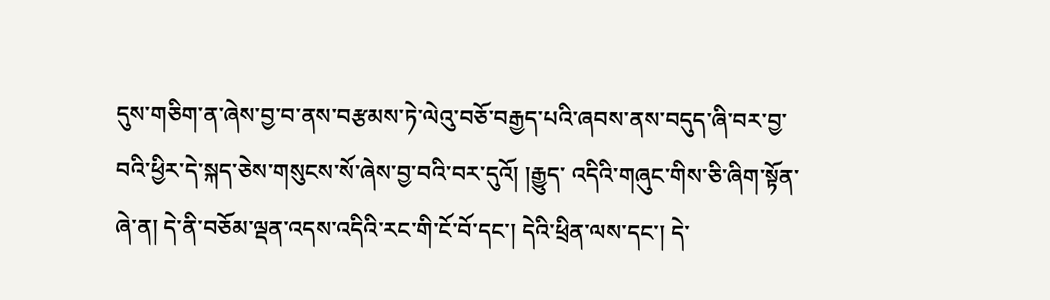དུས་གཅིག་ན་ཞེས་བྱ་བ་ནས་བརྩམས་ཏེ་ལེའུ་བཅོ་བརྒྱད་པའི་ཞབས་ནས་བདུད་ཞི་བར་བྱ་བའི་ཕྱིར་དེ་སྐད་ཅེས་གསུངས་སོ་ཞེས་བྱ་བའི་བར་དུའོ། །རྒྱུད་ འདིའི་གཞུང་གིས་ཅི་ཞིག་སྟོན་ཞེ་ན། དེ་ནི་བཅོམ་ལྡན་འདས་འདིའི་རང་གི་ངོ་བོ་དང་། དེའི་ཕྲིན་ལས་དང་། དེ་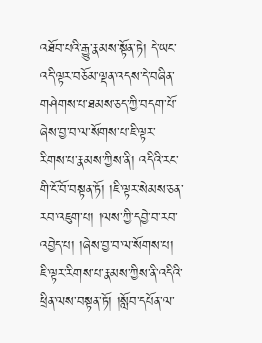འཐོབ་པའི་རྒྱུ་རྣམས་སྟོན་ཏེ། དེ་ཡང་འདི་ལྟར་བཅོམ་ལྡན་འདས་དེ་བཞིན་གཤེགས་པ་ཐམས་ཅད་ཀྱི་བདག་པོ་ཞེས་བྱ་བ་ལ་སོགས་པ་ཇི་ལྟར་ རིགས་པ་རྣམས་ཀྱིས་ནི། འདིའི་རང་གི་ངོ་བོ་བསྟན་ཏོ། །ཇི་ལྟར་སེམས་ཅན་རབ་འཇུག་པ། །ལས་ཀྱི་དབྱེ་བ་རབ་འབྱེད་པ། །ཞེས་བྱ་བ་ལ་སོགས་པ། ཇི་ལྟར་རིགས་པ་རྣམས་ཀྱིས་ནི་འདིའི་ཕྲིན་ལས་བསྟན་ཏོ། །སློབ་དཔོན་ལ་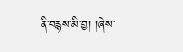ནི་བརྙས་མི་བྱ། །ཞེས་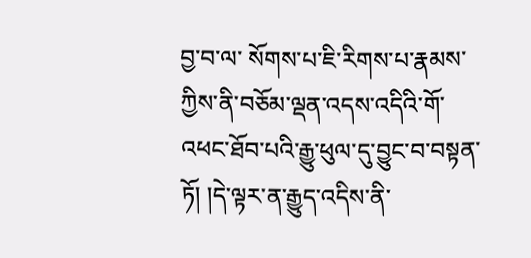བྱ་བ་ལ་ སོགས་པ་ཇི་རིགས་པ་རྣམས་ཀྱིས་ནི་བཅོམ་ལྡན་འདས་འདིའི་གོ་འཕང་ཐོབ་པའི་རྒྱུ་ཕུལ་དུ་བྱུང་བ་བསྟན་ཏོ། །དེ་ལྟར་ན་རྒྱུད་འདིས་ནི་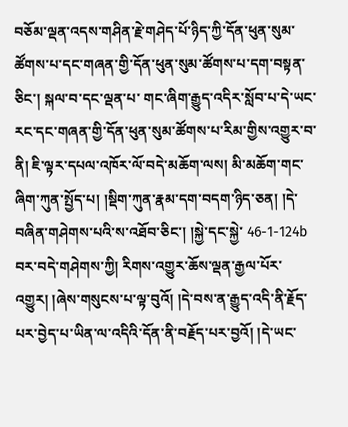བཅོམ་ལྡན་འདས་གཤིན་རྗེ་གཤེད་པོ་ཉིད་ཀྱི་དོན་ཕུན་སུམ་ཚོགས་པ་དང་གཞན་གྱི་དོན་ཕུན་སུམ་ཚོགས་པ་དག་བསྟན་ཅིང་། སྐལ་བ་དང་ལྡན་པ་ གང་ཞིག་རྒྱུད་འདིར་སློབ་པ་དེ་ཡང་རང་དང་གཞན་གྱི་དོན་ཕུན་སུམ་ཚོགས་པ་རིམ་གྱིས་འགྱུར་བ་ནི། ཇི་ལྟར་དཔལ་འཁོར་ལོ་བདེ་མཆོག་ལས། མི་མཆོག་གང་ཞིག་ཀུན་སྤྱོད་པ། །སྡིག་ཀུན་རྣམ་དག་བདག་ཉིད་ཅན། །དེ་བཞིན་གཤེགས་པའི་ས་འཐོབ་ཅིང་། །སྐྱེ་དང་སྐྱེ་ 46-1-124b བར་བདེ་གཤེགས་ཀྱི། རིགས་འགྱུར་ཆོས་ལྡན་རྒྱལ་པོར་འགྱུར། །ཞེས་གསུངས་པ་ལྟ་བུའོ། །དེ་བས་ན་རྒྱུད་འདི་ནི་རྗོད་པར་བྱེད་པ་ཡིན་ལ་འདིའི་དོན་ནི་བརྗོད་པར་བྱའོ། །དེ་ཡང་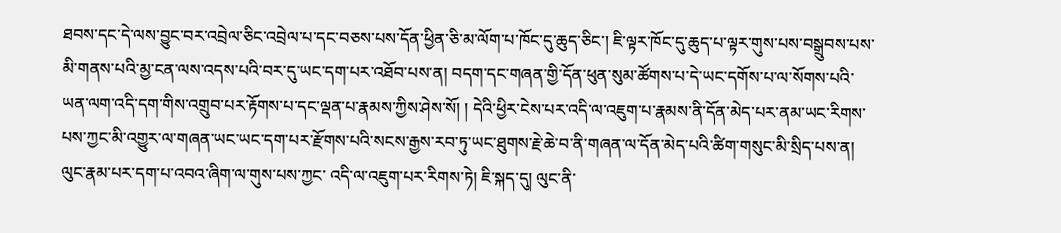ཐབས་དང་དེ་ལས་བྱུང་བར་འབྲེལ་ཅིང་འབྲེལ་པ་དང་བཅས་པས་དོན་ཕྱིན་ཅི་མ་ལོག་པ་ཁོང་དུ་ཆུད་ཅིང་། ཇི་ལྟར་ཁོང་དུ་ཆུད་པ་ལྟར་གུས་པས་བསྒྲུབས་པས་མི་གནས་པའི་མྱ་ངན་ལས་འདས་པའི་བར་དུ་ཡང་དག་པར་འཐོབ་པས་ན། བདག་དང་གཞན་གྱི་དོན་ཕུན་སུམ་ཚོགས་པ་དེ་ཡང་དགོས་པ་ལ་སོགས་པའི་ཡན་ལག་འདི་དག་གིས་འགྲུབ་པར་རྟོགས་པ་དང་ལྡན་པ་རྣམས་ཀྱིས་ཤེས་སོ། ། དེའི་ཕྱིར་ངེས་པར་འདི་ལ་འཇུག་པ་རྣམས་ནི་དོན་མེད་པར་ནམ་ཡང་རིགས་པས་ཀྱང་མི་འགྱུར་ལ་གཞན་ཡང་ཡང་དག་པར་རྫོགས་པའི་སངས་རྒྱས་རབ་ཏུ་ཡང་ཐུགས་རྗེ་ཆེ་བ་ནི་གཞན་ལ་དོན་མེད་པའི་ཚིག་གསུང་མི་སྲིད་པས་ན། ལུང་རྣམ་པར་དག་པ་འབའ་ཞིག་ལ་གུས་པས་ཀྱང་ འདི་ལ་འཇུག་པར་རིགས་ཏེ། ཇི་སྐད་དུ། ལུང་ནི་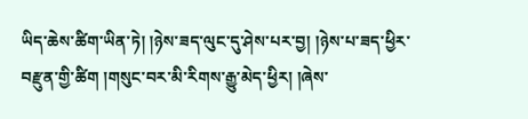ཡིད་ཆེས་ཚིག་ཡིན་ཏེ། །ཉེས་ཟད་ལུང་དུ་ཤེས་པར་བྱ། །ཉེས་པ་ཟད་ཕྱིར་བརྫུན་གྱི་ཚིག །གསུང་བར་མི་རིགས་རྒྱུ་མེད་ཕྱིར། །ཞེས་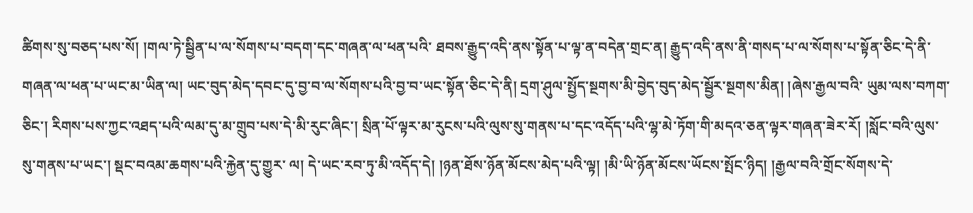ཚིགས་སུ་བཅད་པས་སོ། །གལ་ཏེ་སྦྱིན་པ་ལ་སོགས་པ་བདག་དང་གཞན་ལ་ཕན་པའི་ ཐབས་རྒྱུད་འདི་ནས་སྟོན་པ་ལྟ་ན་བདེན་གྲང་ན། རྒྱུད་འདི་ནས་ནི་གསད་པ་ལ་སོགས་པ་སྟོན་ཅིང་དེ་ནི་གཞན་ལ་ཕན་པ་ཡང་མ་ཡིན་ལ། ཡང་བུད་མེད་དབང་དུ་བྱ་བ་ལ་སོགས་པའི་བྱ་བ་ཡང་སྟོན་ཅིང་དེ་ནི། དྲག་ཤུལ་སྤྱོད་སྔགས་མི་བྱེད་བུད་མེད་སྦྱོར་སྔགས་མིན། །ཞེས་རྒྱལ་བའི་ ཡུམ་ལས་བཀག་ཅིང་། རིགས་པས་ཀྱང་འཐད་པའི་ལམ་དུ་མ་གྲུབ་པས་དེ་མི་རུང་ཞིང་། སྲིན་པོ་ལྟར་མ་རུངས་པའི་ལུས་སུ་གནས་པ་དང་འདོད་པའི་ལྷ་མེ་ཏོག་གི་མདའ་ཅན་ལྟར་གཞན་ཟེར་རོ། །སློང་བའི་ལུས་སུ་གནས་པ་ཡང་། སྡང་བའམ་ཆགས་པའི་རྐྱེན་དུ་གྱུར་ ལ། དེ་ཡང་རབ་ཏུ་མི་འདོད་དེ། །ཉན་ཐོས་ཉོན་མོངས་མེད་པའི་ལྟ། །མི་ཡི་ཉོན་མོངས་ཡོངས་སྤོང་ཉིད། །རྒྱལ་བའི་གྲོང་སོགས་དེ་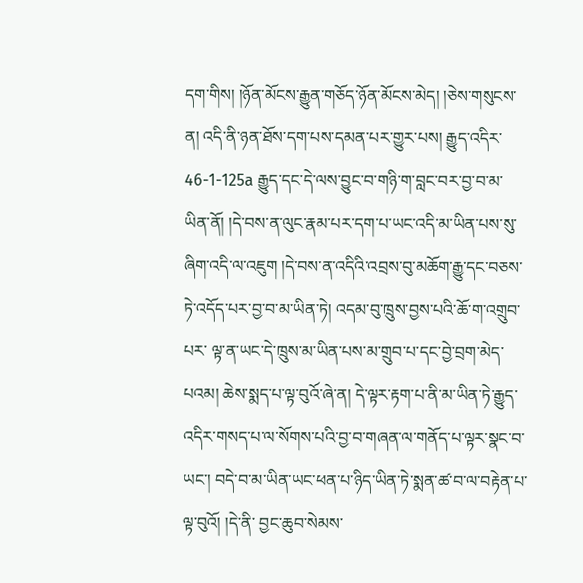དག་གིས། །ཉོན་མོངས་རྒྱུན་གཅོད་ཉོན་མོངས་མེད། །ཅེས་གསུངས་ན། འདི་ནི་ཉན་ཐོས་དག་པས་དམན་པར་གྱུར་པས། རྒྱུད་འདིར་ 46-1-125a རྒྱུད་དང་དེ་ལས་བྱུང་བ་གཉི་ག་བླང་བར་བྱ་བ་མ་ཡིན་ནོ། །དེ་བས་ན་ལུང་རྣམ་པར་དག་པ་ཡང་འདི་མ་ཡིན་པས་སུ་ཞིག་འདི་ལ་འཇུག །དེ་བས་ན་འདིའི་འབྲས་བུ་མཆོག་རྒྱུ་དང་བཅས་ཏེ་འདོད་པར་བྱ་བ་མ་ཡིན་ཏེ། འདམ་བུ་ཁྲུས་བྱས་པའི་ཆོ་ག་འགྲུབ་པར་ ལྟ་ན་ཡང་དེ་ཁྲུས་མ་ཡིན་པས་མ་གྲུབ་པ་དང་བྱེ་བྲག་མེད་པའམ། ཆེས་སྨད་པ་ལྟ་བུའོ་ཞེ་ན། དེ་ལྟར་རྟག་པ་ནི་མ་ཡིན་ཏེ་རྒྱུད་འདིར་གསད་པ་ལ་སོགས་པའི་བྱ་བ་གཞན་ལ་གནོད་པ་ལྟར་སྣང་བ་ཡང་། བདེ་བ་མ་ཡིན་ཡང་ཕན་པ་ཉིད་ཡིན་ཏེ་སྨན་ཚ་བ་ལ་བརྟེན་པ་ལྟ་བུའོ། །དེ་ནི་ བྱང་ཆུབ་སེམས་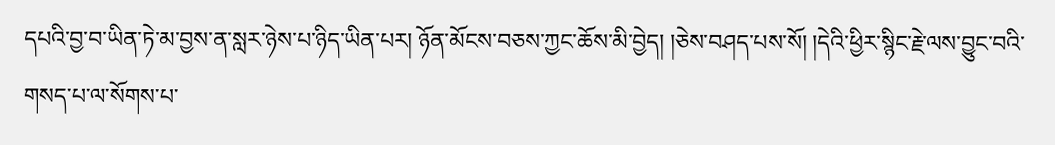དཔའི་བྱ་བ་ཡིན་ཏེ་མ་བྱས་ན་སླར་ཉེས་པ་ཉིད་ཡིན་པར། ཉོན་མོངས་བཅས་ཀྱང་ཆོས་མི་བྱེད། །ཅེས་བཤད་པས་སོ། །དེའི་ཕྱིར་སྙིང་རྗེ་ལས་བྱུང་བའི་གསད་པ་ལ་སོགས་པ་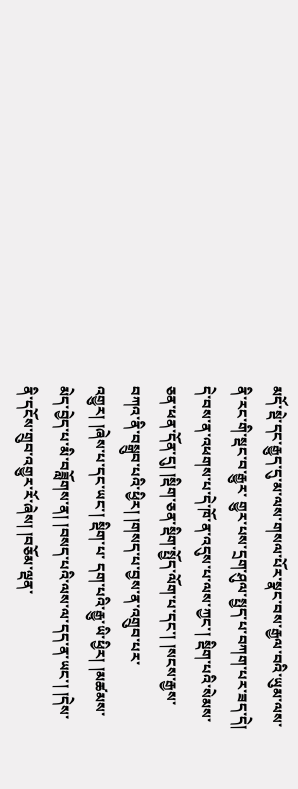མདོ་སྡེ་དང་རྒྱུད་དུ་མ་ལས་གསལ་པོར་སྣང་བས་རྒྱལ་བའི་ཡུམ་ལས་ནི་རང་གི་སྡང་བ་རྒྱུར་ གྱུར་པས་དྲག་ཤུལ་སྤྱད་པ་བཀག་པར་ཟད་དེ། དེ་བས་ན་འཕགས་པ་དེ་ཁོ་ན་འདུས་པ་ལས་ཀྱང་། སྡིག་པའི་སེམས་ཅན་ཕན་དོན་དུ། །སྡིག་ཅན་སྡིག་སྤྱོད་ལོག་པ་དང་། །སངས་རྒྱས་བཀའ་ནི་བསྒྲུབ་པའི་ཕྱིར། །གསད་པ་བྱས་ན་འགྲུབ་པར་འགྱུར། །ཞེས་པ་དང་ཡང་། སྡིག་པ་ དག་པའི་རྒྱུ་ཡི་ཕྱིར། །མཚམས་མེད་བྱེད་པ་མི་བཟློགས་ན། །བསད་པའི་ལས་ལ་དད་ན་ཡང་། །དེས་ནི་དངོས་གྲུབ་འགྱུར་རོ་ཞེས། །བཅོམ་ལྡན་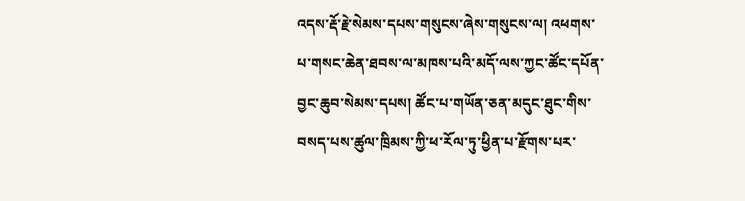འདས་རྡོ་རྗེ་སེམས་དཔས་གསུངས་ཞེས་གསུངས་ལ། འཕགས་པ་གསང་ཆེན་ཐབས་ལ་མཁས་པའི་མདོ་ལས་ཀྱང་ཚོང་དཔོན་ བྱང་ཆུབ་སེམས་དཔས། ཚོང་པ་གཡོན་ཅན་མདུང་ཐུང་གིས་བསད་པས་ཚུལ་ཁྲིམས་ཀྱི་ཕ་རོལ་ཏུ་ཕྱིན་པ་རྫོགས་པར་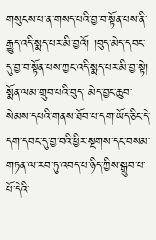གསུངས་པ་ན་གསད་པའི་བྱ་བ་སྟོན་པས་ནི་རྒྱུད་འདི་སྨད་པར་མི་བྱའོ། །བུད་མེད་དབང་དུ་བྱ་བ་སྟོན་པས་ཀྱང་འདི་སྨད་པར་མི་བྱ་སྟེ། སྨོན་ལམ་གྲུབ་པའི་བུད་ མེད་བྱང་ཆུབ་སེམས་དཔའི་གནས་ཐོབ་པ་དག་ཡོད་ཅིང་དེ་དག་དབང་དུ་བྱ་བའི་ཕྱིར་སྔགས་དང་བསམ་གཏན་ལ་རབ་ཏུ་འབད་པ་ཉིད་ཀྱིས་སྒྲུབ་པ་པོ་དེའི་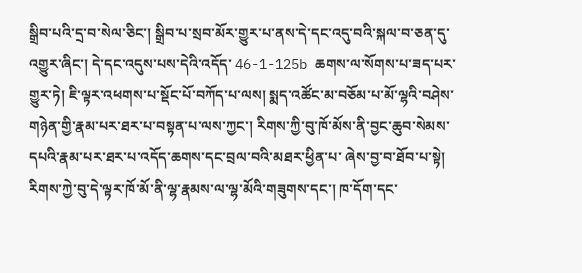སྒྲིབ་པའི་དྲ་བ་སེལ་ཅིང་། སྒྲིབ་པ་སྲབ་མོར་གྱུར་པ་ནས་དེ་དང་འདུ་བའི་སྐལ་བ་ཅན་དུ་འགྱུར་ཞིང་། དེ་དང་འདུས་པས་དེའི་འདོད་ 46-1-125b ཆགས་ལ་སོགས་པ་ཟད་པར་གྱུར་ཏེ། ཇི་ལྟར་འཕགས་པ་སྡོང་པོ་བཀོད་པ་ལས། སྨད་འཚོང་མ་བཅོམ་པ་མོ་ལྷའི་བཤེས་གཉེན་གྱི་རྣམ་པར་ཐར་པ་བསྟན་པ་ལས་ཀྱང་། རིགས་ཀྱི་བུ་ཁོ་མོས་ནི་བྱང་ཆུབ་སེམས་དཔའི་རྣམ་པར་ཐར་པ་འདོད་ཆགས་དང་བྲལ་བའི་མཐར་ཕྱིན་པ་ ཞེས་བྱ་བ་ཐོབ་པ་སྟེ། རིགས་ཀྱེ་བུ་དེ་ལྟར་ཁོ་མོ་ནི་ལྷ་རྣམས་ལ་ལྷ་མོའི་གཟུགས་དང་། ཁ་དོག་དང་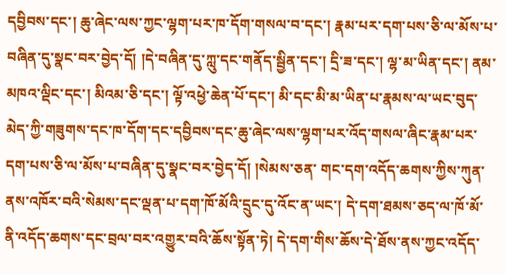དབྱིབས་དང་། ཆུ་ཞེང་ལས་ཀྱང་ལྷག་པར་ཁ་དོག་གསལ་བ་དང་། རྣམ་པར་དག་པས་ཅི་ལ་མོས་པ་བཞིན་དུ་སྣང་བར་བྱེད་དོ། །དེ་བཞིན་དུ་ཀླུ་དང་གནོད་སྦྱིན་དང་། དྲི་ཟ་དང་། ལྷ་མ་ཡིན་དང་། ནམ་མཁའ་ལྡིང་དང་། མིའམ་ཅི་དང་། ལྟོ་འཕྱེ་ཆེན་པོ་དང་། མི་དང་མི་མ་ཡིན་པ་རྣམས་ལ་ཡང་བུད་མེད་ཀྱི་གཟུགས་དང་ཁ་དོག་དང་དབྱིབས་དང་ཆུ་ཞེང་ལས་ལྷག་པར་འོད་གསལ་ཞིང་རྣམ་པར་དག་པས་ཅི་ལ་མོས་པ་བཞིན་དུ་སྣང་བར་བྱེད་དོ། །སེམས་ཅན་ གང་དག་འདོད་ཆགས་ཀྱིས་ཀུན་ནས་འཁོར་བའི་སེམས་དང་ལྡན་པ་དག་ཁོ་མོའི་དྲུང་དུ་འོང་ན་ཡང་། དེ་དག་ཐམས་ཅད་ལ་ཁོ་མོ་ནི་འདོད་ཆགས་དང་བྲལ་བར་འགྱུར་བའི་ཆོས་སྟོན་ཏེ། དེ་དག་གིས་ཆོས་དེ་ཐོས་ནས་ཀྱང་འདོད་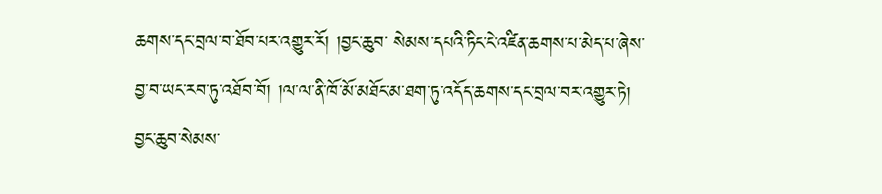ཆགས་དང་བྲལ་བ་ཐོབ་པར་འགྱུར་རོ། །བྱང་ཆུབ་ སེམས་དཔའི་ཏིང་ངེ་འཛིན་ཆགས་པ་མེད་པ་ཞེས་བྱ་བ་ཡང་རབ་ཏུ་འཐོབ་བོ། །ལ་ལ་ནི་ཁོ་མོ་མཐོང་མ་ཐག་ཏུ་འདོད་ཆགས་དང་བྲལ་བར་འགྱུར་ཏེ། བྱང་ཆུབ་སེམས་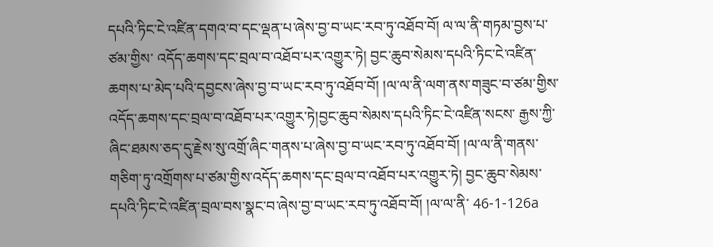དཔའི་ཏིང་ངེ་འཛིན་དགའ་བ་དང་ལྡན་པ་ཞེས་བྱ་བ་ཡང་རབ་ཏུ་འཐོབ་བོ། ལ་ལ་ནི་གཏམ་བྱས་པ་ཙམ་གྱིས་ འདོད་ཆགས་དང་བྲལ་བ་འཐོབ་པར་འགྱུར་ཏེ། བྱང་ཆུབ་སེམས་དཔའི་ཏིང་ངེ་འཛིན་ཆགས་པ་མེད་པའི་དབྱངས་ཞེས་བྱ་བ་ཡང་རབ་ཏུ་འཐོབ་བོ། །ལ་ལ་ནི་ལག་ནས་གཟུང་བ་ཙམ་གྱིས་འདོད་ཆགས་དང་བྲལ་བ་འཐོབ་པར་འགྱུར་ཏེ།བྱང་ཆུབ་སེམས་དཔའི་ཏིང་ངེ་འཛིན་སངས་ རྒྱས་ཀྱི་ཞིང་ཐམས་ཅད་དུ་རྗེས་སུ་འགྲོ་ཞིང་གནས་པ་ཞེས་བྱ་བ་ཡང་རབ་ཏུ་འཐོབ་བོ། །ལ་ལ་ནི་གནས་གཅིག་ཏུ་འགྲོགས་པ་ཙམ་གྱིས་འདོད་ཆགས་དང་བྲལ་བ་འཐོབ་པར་འགྱུར་ཏེ། བྱང་ཆུབ་སེམས་དཔའི་ཏིང་ངེ་འཛིན་བྲལ་བས་སྣང་བ་ཞེས་བྱ་བ་ཡང་རབ་ཏུ་འཐོབ་བོ། །ལ་ལ་ནི་ 46-1-126a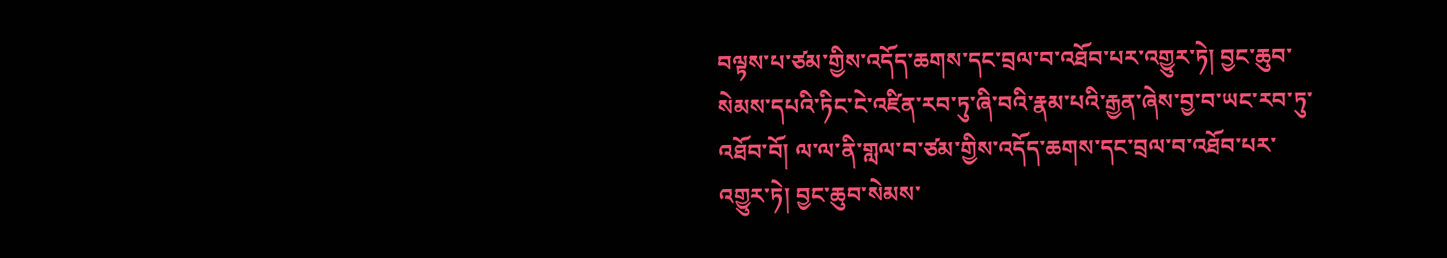བལྟས་པ་ཙམ་གྱིས་འདོད་ཆགས་དང་བྲལ་བ་འཐོབ་པར་འགྱུར་ཏེ། བྱང་ཆུབ་སེམས་དཔའི་ཏིང་ངེ་འཛིན་རབ་ཏུ་ཞི་བའི་རྣམ་པའི་རྒྱན་ཞེས་བྱ་བ་ཡང་རབ་ཏུ་འཐོབ་བོ། ལ་ལ་ནི་གླལ་བ་ཙམ་གྱིས་འདོད་ཆགས་དང་བྲལ་བ་འཐོབ་པར་འགྱུར་ཏེ། བྱང་ཆུབ་སེམས་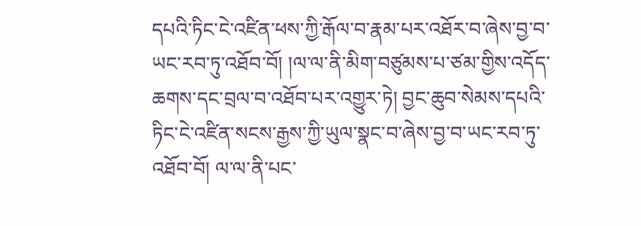དཔའི་ཏིང་ངེ་འཛིན་ཕས་ཀྱི་རྒོལ་བ་རྣམ་པར་འཐོར་བ་ཞེས་བྱ་བ་ཡང་རབ་ཏུ་འཐོབ་བོ། །ལ་ལ་ནི་མིག་བཙུམས་པ་ཙམ་གྱིས་འདོད་ཆགས་དང་བྲལ་བ་འཐོབ་པར་འགྱུར་ཏེ། བྱང་ཆུབ་སེམས་དཔའི་ཏིང་ངེ་འཛིན་སངས་རྒྱས་ཀྱི་ཡུལ་སྣང་བ་ཞེས་བྱ་བ་ཡང་རབ་ཏུ་འཐོབ་བོ། ལ་ལ་ནི་པང་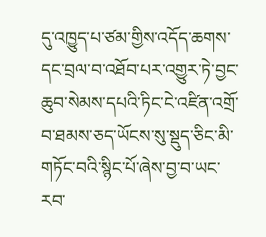དུ་འཁྱུད་པ་ཙམ་གྱིས་འདོད་ཆགས་དང་བྲལ་བ་འཐོབ་པར་འགྱུར་ཏེ་བྱང་ཆུབ་སེམས་དཔའི་ཏིང་ངེ་འཛིན་འགྲོ་བ་ཐམས་ཅད་ཡོངས་སུ་སྡུད་ཅིང་མི་གཏོང་བའི་སྙིང་པོ་ཞེས་བྱ་བ་ཡང་རབ་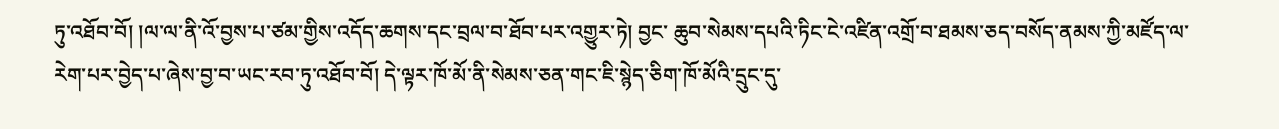ཏུ་འཐོབ་བོ། །ལ་ལ་ནི་འོ་བྱས་པ་ཙམ་གྱིས་འདོད་ཆགས་དང་བྲལ་བ་ཐོབ་པར་འགྱུར་ཏེ། བྱང་ ཆུབ་སེམས་དཔའི་ཏིང་ངེ་འཛིན་འགྲོ་བ་ཐམས་ཅད་བསོད་ནམས་ཀྱི་མཛོད་ལ་རེག་པར་བྱེད་པ་ཞེས་བྱ་བ་ཡང་རབ་ཏུ་འཐོབ་བོ། དེ་ལྟར་ཁོ་མོ་ནི་སེམས་ཅན་གང་ཇི་སྙེད་ཅིག་ཁོ་མོའི་དྲུང་དུ་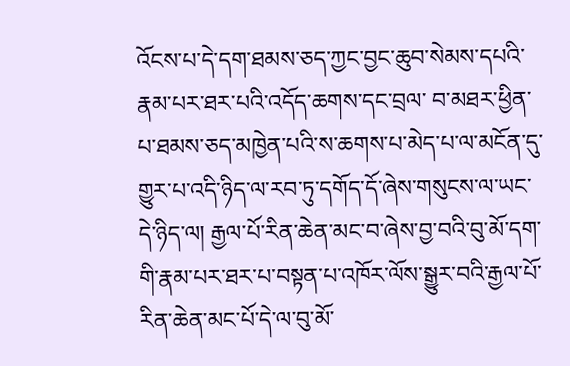འོངས་པ་དེ་དག་ཐམས་ཅད་ཀྱང་བྱང་ཆུབ་སེམས་དཔའི་རྣམ་པར་ཐར་པའི་འདོད་ཆགས་དང་བྲལ་ བ་མཐར་ཕྱིན་པ་ཐམས་ཅད་མཁྱེན་པའི་ས་ཆགས་པ་མེད་པ་ལ་མངོན་དུ་གྱུར་པ་འདི་ཉིད་ལ་རབ་ཏུ་དགོད་དོ་ཞེས་གསུངས་ལ་ཡང་དེ་ཉིད་ལ། རྒྱལ་པོ་རིན་ཆེན་མང་བ་ཞེས་བྱ་བའི་བུ་མོ་དག་གི་རྣམ་པར་ཐར་པ་བསྟན་པ་འཁོར་ལོས་སྒྱུར་བའི་རྒྱལ་པོ་རིན་ཆེན་མང་པོ་དེ་ལ་བུ་མོ་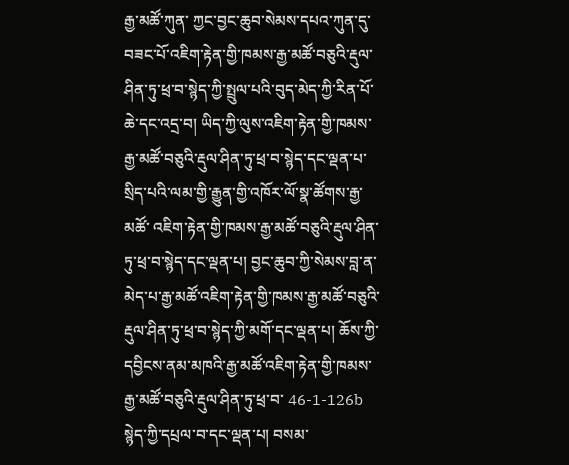རྒྱ་མཚོ་ཀུན་ ཀྱང་བྱང་ཆུབ་སེམས་དཔའ་ཀུན་དུ་བཟང་པོ་འཇིག་རྟེན་གྱི་ཁམས་རྒྱ་མཚོ་བཅུའི་རྡུལ་ཤིན་ཏུ་ཕྲ་བ་སྙེད་ཀྱི་སྤྲུལ་པའི་བུད་མེད་ཀྱི་རིན་པོ་ཆེ་དང་འདྲ་བ། ཡིད་ཀྱི་ལུས་འཇིག་རྟེན་གྱི་ཁམས་རྒྱ་མཚོ་བཅུའི་རྡུལ་ཤིན་ཏུ་ཕྲ་བ་སྙེད་དང་ལྡན་པ་སྲིད་པའི་ལམ་གྱི་རྒྱུན་གྱི་འཁོར་ལོ་སྣ་ཚོགས་རྒྱ་མཚོ་ འཇིག་རྟེན་གྱི་ཁམས་རྒྱ་མཚོ་བཅུའི་རྡུལ་ཤིན་ཏུ་ཕྲ་བ་སྙེད་དང་ལྡན་པ། བྱང་ཆུབ་ཀྱི་སེམས་བླ་ན་མེད་པ་རྒྱ་མཚོ་འཇིག་རྟེན་གྱི་ཁམས་རྒྱ་མཚོ་བཅུའི་རྡུལ་ཤིན་ཏུ་ཕྲ་བ་སྙེད་ཀྱི་མགོ་དང་ལྡན་པ། ཆོས་ཀྱི་དབྱིངས་ནམ་མཁའི་རྒྱ་མཚོ་འཇིག་རྟེན་གྱི་ཁམས་རྒྱ་མཚོ་བཅུའི་རྡུལ་ཤིན་ཏུ་ཕྲ་བ་ 46-1-126b སྙེད་ཀྱི་དཔྲལ་བ་དང་ལྡན་པ། བསམ་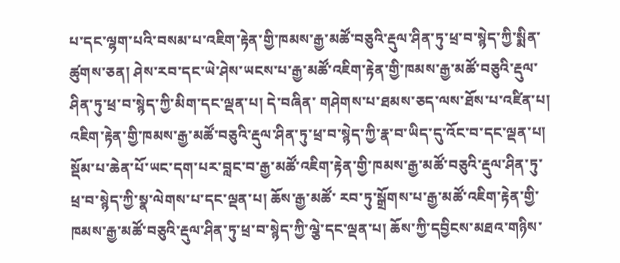པ་དང་ལྷག་པའི་བསམ་པ་འཇིག་རྟེན་གྱི་ཁམས་རྒྱ་མཚོ་བཅུའི་རྡུལ་ཤིན་ཏུ་ཕྲ་བ་སྙེད་ཀྱི་སྨིན་ཚུགས་ཅན། ཤེས་རབ་དང་ཡེ་ཤེས་ཡངས་པ་རྒྱ་མཚོ་འཇིག་རྟེན་གྱི་ཁམས་རྒྱ་མཚོ་བཅུའི་རྡུལ་ཤིན་ཏུ་ཕྲ་བ་སྙེད་ཀྱི་མིག་དང་ལྡན་པ། དེ་བཞིན་ གཤེགས་པ་ཐམས་ཅད་ལས་ཐོས་པ་འཛིན་པ། འཇིག་རྟེན་གྱི་ཁམས་རྒྱ་མཚོ་བཅུའི་རྡུལ་ཤིན་ཏུ་ཕྲ་བ་སྙེད་ཀྱི་རྣ་བ་ཡིད་དུ་འོང་བ་དང་ལྡན་པ། སྡོམ་པ་ཆེན་པོ་ཡང་དག་པར་བླང་བ་རྒྱ་མཚོ་འཇིག་རྟེན་གྱི་ཁམས་རྒྱ་མཚོ་བཅུའི་རྡུལ་ཤིན་ཏུ་ཕྲ་བ་སྙེད་ཀྱི་སྣ་ལེགས་པ་དང་ལྡན་པ། ཆོས་རྒྱ་མཚོ་ རབ་ཏུ་སྒྲོགས་པ་རྒྱ་མཚོ་འཇིག་རྟེན་གྱི་ཁམས་རྒྱ་མཚོ་བཅུའི་རྡུལ་ཤིན་ཏུ་ཕྲ་བ་སྙེད་ཀྱི་ལྕེ་དང་ལྡན་པ། ཆོས་ཀྱི་དབྱིངས་མཐའ་གཉིས་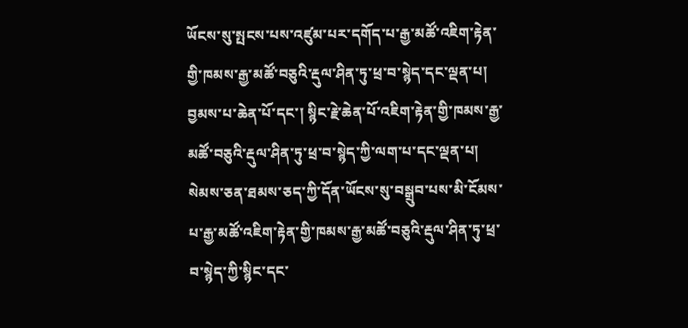ཡོངས་སུ་སྤངས་པས་འཛུམ་པར་དགོད་པ་རྒྱ་མཚོ་འཇིག་རྟེན་གྱི་ཁམས་རྒྱ་མཚོ་བཅུའི་རྡུལ་ཤིན་ཏུ་ཕྲ་བ་སྙེད་དང་ལྡན་པ། བྱམས་པ་ཆེན་པོ་དང་། སྙིང་རྗེ་ཆེན་པོ་འཇིག་རྟེན་གྱི་ཁམས་རྒྱ་མཚོ་བཅུའི་རྡུལ་ཤིན་ཏུ་ཕྲ་བ་སྙེད་ཀྱི་ལག་པ་དང་ལྡན་པ། སེམས་ཅན་ཐམས་ཅད་ཀྱི་དོན་ཡོངས་སུ་བསྒྲུབ་པས་མི་ངོམས་པ་རྒྱ་མཚོ་འཇིག་རྟེན་གྱི་ཁམས་རྒྱ་མཚོ་བཅུའི་རྡུལ་ཤིན་ཏུ་ཕྲ་བ་སྙེད་ཀྱི་སྙིང་དང་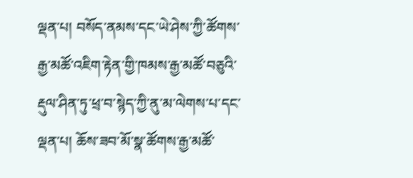ལྡན་པ། བསོད་ནམས་དང་ཡེ་ཤེས་ཀྱི་ཚོགས་ རྒྱ་མཚོ་འཇིག་རྟེན་གྱི་ཁམས་རྒྱ་མཚོ་བཅུའི་རྡུལ་ཤིན་ཏུ་ཕྲ་བ་སྙེད་ཀྱི་ནུ་མ་ལེགས་པ་དང་ལྡན་པ། ཆོས་ཟབ་མོ་སྣ་ཚོགས་རྒྱ་མཚོ་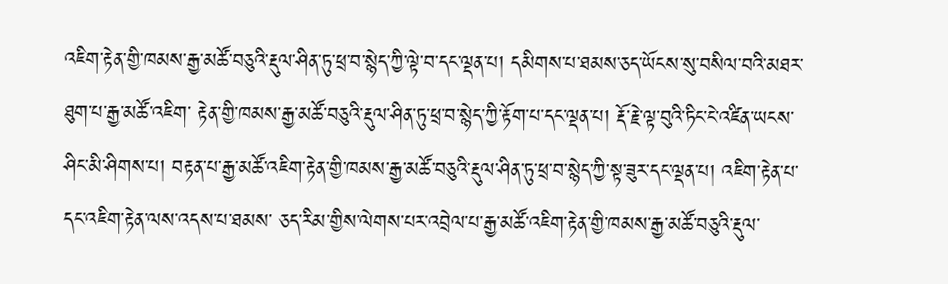འཇིག་རྟེན་གྱི་ཁམས་རྒྱ་མཚོ་བཅུའི་རྡུལ་ཤིན་ཏུ་ཕྲ་བ་སྙེད་ཀྱི་ལྟེ་བ་དང་ལྡན་པ། དམིགས་པ་ཐམས་ཅད་ཡོངས་སུ་བསིལ་བའི་མཐར་ཐུག་པ་རྒྱ་མཚོ་འཇིག་ རྟེན་གྱི་ཁམས་རྒྱ་མཚོ་བཅུའི་རྡུལ་ཤིན་ཏུ་ཕྲ་བ་སྙེད་ཀྱི་རྟོག་པ་དང་ལྡན་པ། རྡོ་རྗེ་ལྟ་བུའི་ཏིང་ངེ་འཛིན་ཡངས་ཤིང་མི་ཤིགས་པ། བརྟན་པ་རྒྱ་མཚོ་འཇིག་རྟེན་གྱི་ཁམས་རྒྱ་མཚོ་བཅུའི་རྡུལ་ཤིན་ཏུ་ཕྲ་བ་སྙེད་ཀྱི་སྟ་ཟུར་དང་ལྡན་པ། འཇིག་རྟེན་པ་དང་འཇིག་རྟེན་ལས་འདས་པ་ཐམས་ ཅད་རིམ་གྱིས་ལེགས་པར་འབྲེལ་པ་རྒྱ་མཚོ་འཇིག་རྟེན་གྱི་ཁམས་རྒྱ་མཚོ་བཅུའི་རྡུལ་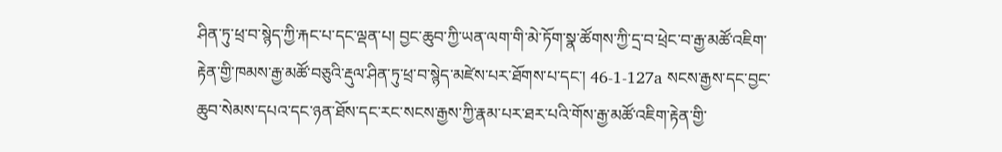ཤིན་ཏུ་ཕྲ་བ་སྙེད་ཀྱི་རྐང་པ་དང་ལྡན་པ། བྱང་ཆུབ་ཀྱི་ཡན་ལག་གི་མེ་ཏོག་སྣ་ཚོགས་ཀྱི་དྲ་བ་ཕྲེང་བ་རྒྱ་མཚོ་འཇིག་རྟེན་གྱི་ཁམས་རྒྱ་མཚོ་བཅུའི་རྡུལ་ཤིན་ཏུ་ཕྲ་བ་སྙེད་མཛེས་པར་ཐོགས་པ་དང་། 46-1-127a སངས་རྒྱས་དང་བྱང་ཆུབ་སེམས་དཔའ་དང་ཉན་ཐོས་དང་རང་སངས་རྒྱས་ཀྱི་རྣམ་པར་ཐར་པའི་གོས་རྒྱ་མཚོ་འཇིག་རྟེན་གྱི་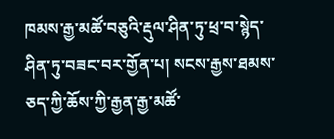ཁམས་རྒྱ་མཚོ་བཅུའི་རྡུལ་ཤིན་ཏུ་ཕྲ་བ་སྙེད་ཤིན་ཏུ་བཟང་བར་གྱོན་པ། སངས་རྒྱས་ཐམས་ཅད་ཀྱི་ཆོས་ཀྱི་རྒྱན་རྒྱ་མཚོ་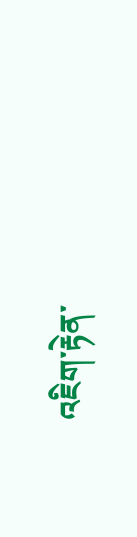འཇིག་རྟེན་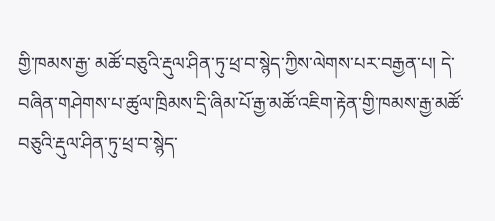གྱི་ཁམས་རྒྱ་ མཚོ་བཅུའི་རྡུལ་ཤིན་ཏུ་ཕྲ་བ་སྙེད་ཀྱིས་ལེགས་པར་བརྒྱན་པ། དེ་བཞིན་གཤེགས་པ་ཚུལ་ཁྲིམས་དྲི་ཞིམ་པོ་རྒྱ་མཚོ་འཇིག་རྟེན་གྱི་ཁམས་རྒྱ་མཚོ་བཅུའི་རྡུལ་ཤིན་ཏུ་ཕྲ་བ་སྙེད་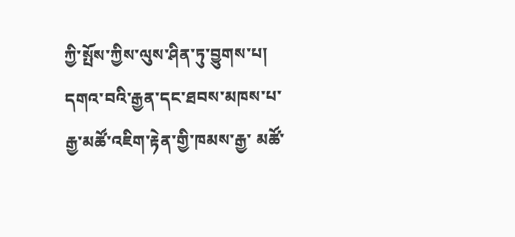ཀྱི་སྤོས་ཀྱིས་ལུས་ཤིན་ཏུ་བྱུགས་པ། དགའ་བའི་རྒྱན་དང་ཐབས་མཁས་པ་རྒྱ་མཚོ་འཇིག་རྟེན་གྱི་ཁམས་རྒྱ་ མཚོ་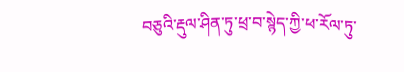བཅུའི་རྡུལ་ཤིན་ཏུ་ཕྲ་བ་སྙེད་ཀྱི་ཕ་རོལ་ཏུ་